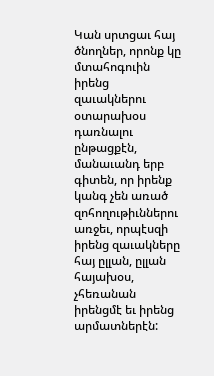Կան սրտցաւ հայ ծնողներ, որոնք կը մտահոգուին իրենց զաւակներու օտարախօս դառնալու ընթացքէն, մանաւանդ երբ գիտեն, որ իրենք կանգ չեն առած զոհողութիւններու առջեւ, որպէսզի իրենց զաւակները հայ ըլլան, ըլլան հայախօս, չհեռանան իրենցմէ եւ իրենց արմատներէն: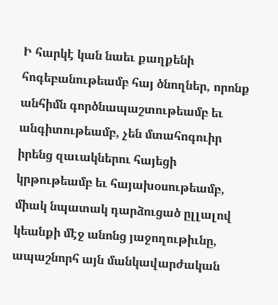Ի հարկէ կան նաեւ քաղքենի հոգեբանութեամբ հայ ծնողներ, որոնք անհիմն գործնապաշտութեամբ եւ անգիտութեամբ, չեն մտահոգուիր իրենց զաւակներու հայեցի կրթութեամբ եւ հայախօսութեամբ, միակ նպատակ դարձուցած ըլլալով կեանքի մէջ անոնց յաջողութիւնը, ապաշնորհ այն մանկավարժական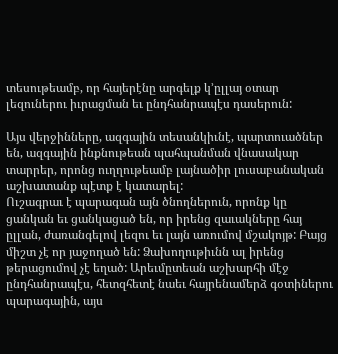տեսութեամբ, որ հայերէնը արգելք կ’ըլլայ օտար լեզուներու իւրացման եւ ընդհանրապէս դասերուն:

Այս վերջինները, ազգային տեսանկիւնէ, պարտուածներ են, ազգային ինքնութեան պահպանման վնասակար տարրեր, որոնց ուղղութեամբ լայնածիր լուսաբանական աշխատանք պէտք է կատարել:
Ուշագրաւ է պարագան այն ծնողներուն, որոնք կը ցանկան եւ ցանկացած են, որ իրենց զաւակները հայ ըլլան, ժառանգելով լեզու եւ լայն առումով մշակոյթ: Բայց միշտ չէ որ յաջողած են: Ձախողութիւնն ալ իրենց թերացումով չէ եղած: Արեւմըտեան աշխարհի մէջ ընդհանրապէս, հետզհետէ նաեւ հայրենամերձ գօտիներու պարագային, այս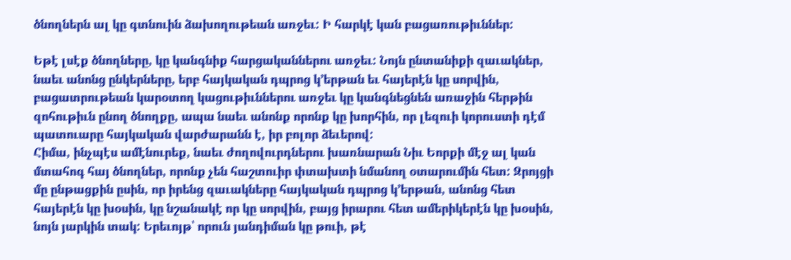ծնողներն ալ կը գտնուին ձախողութեան առջեւ: Ի հարկէ կան բացառութիւններ:

Եթէ լսէք ծնողները, կը կանգնիք հարցականներու առջեւ: Նոյն ընտանիքի զաւակներ, նաեւ անոնց ընկերները, երբ հայկական դպրոց կ’երթան եւ հայերէն կը սորվին, բացատրութեան կարօտող կացութիւններու առջեւ կը կանգնեցնեն առաջին հերթին զոհութիւն ընող ծնողքը, ապա նաեւ անոնք որոնք կը խորհին, որ լեզուի կորուստի դէմ պատուարը հայկական վարժարանն է, իր բոլոր ձեւերով:
Հիմա, ինչպէս ամէնուրեք, նաեւ ժողովուրդներու խառնարան Նիւ Եորքի մէջ ալ կան մտահոգ հայ ծնողներ, որոնք չեն հաշտուիր փտախտի նմանող օտարումին հետ: Զրոյցի մը ընթացքին ըսին, որ իրենց զաւակները հայկական դպրոց կ’երթան, անոնց հետ հայերէն կը խօսին, կը նշանակէ որ կը սորվին, բայց իրարու հետ ամերիկերէն կը խօսին, նոյն յարկին տակ: Երեւոյթ՝ որուն յանդիման կը թուի, թէ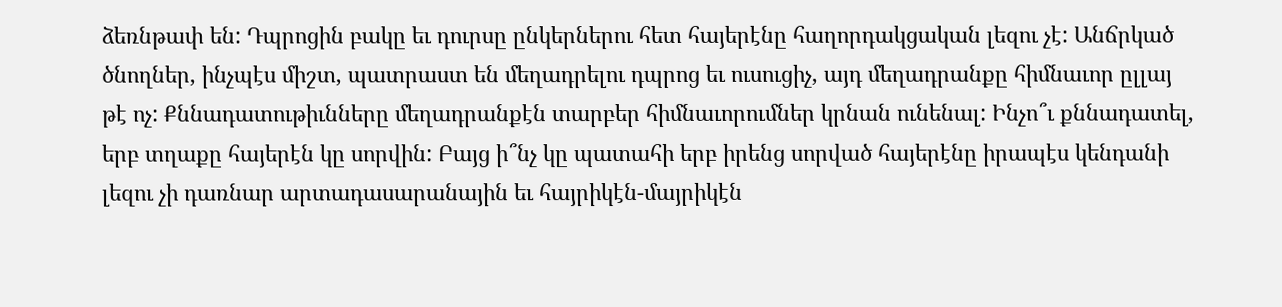ձեռնթափ են: Դպրոցին բակը եւ դուրսը ընկերներու հետ հայերէնը հաղորդակցական լեզու չէ: Անճրկած ծնողներ, ինչպէս միշտ, պատրաստ են մեղադրելու դպրոց եւ ուսուցիչ, այդ մեղադրանքը հիմնաւոր ըլլայ թէ ոչ: Քննադատութիւնները մեղադրանքէն տարբեր հիմնաւորումներ կրնան ունենալ: Ինչո՞ւ քննադատել, երբ տղաքը հայերէն կը սորվին: Բայց ի՞նչ կը պատահի երբ իրենց սորված հայերէնը իրապէս կենդանի լեզու չի դառնար արտադասարանային եւ հայրիկէն-մայրիկէն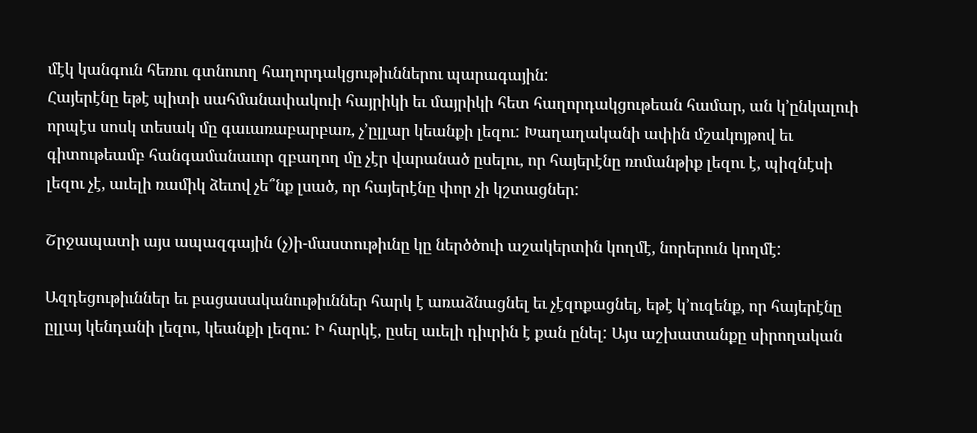մէկ կանգուն հեռու գտնուող հաղորդակցութիւններու պարագային:
Հայերէնը եթէ պիտի սահմանափակուի հայրիկի եւ մայրիկի հետ հաղորդակցութեան համար, ան կ’ընկալուի որպէս սոսկ տեսակ մը գաւառաբարբառ, չ’ըլլար կեանքի լեզու: Խաղաղականի ափին մշակոյթով եւ գիտութեամբ հանգամանաւոր զբաղող մը չէր վարանած ըսելու, որ հայերէնը ռոմանթիք լեզու է, պիզնէսի լեզու չէ, աւելի ռամիկ ձեւով չե՞նք լսած, որ հայերէնը փոր չի կշտացներ:

Շրջապատի այս ապազգային (չ)ի-մաստութիւնը կը ներծծուի աշակերտին կողմէ, նորերուն կողմէ:

Ազդեցութիւններ եւ բացասականութիւններ հարկ է առաձնացնել եւ չէզոքացնել, եթէ կ’ուզենք, որ հայերէնը ըլլայ կենդանի լեզու, կեանքի լեզու: Ի հարկէ, ըսել աւելի դիւրին է քան ընել: Այս աշխատանքը սիրողական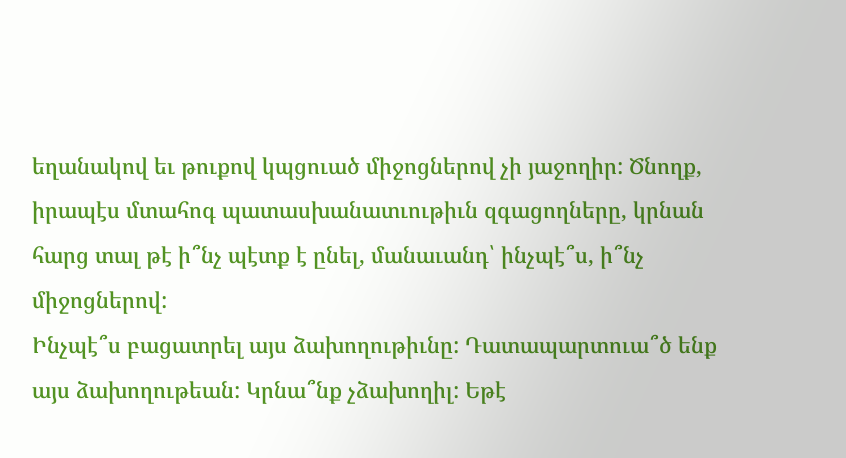եղանակով եւ թուքով կպցուած միջոցներով չի յաջողիր: Ծնողք, իրապէս մտահոգ պատասխանատւութիւն զգացողները, կրնան հարց տալ թէ ի՞նչ պէտք է ընել, մանաւանդ՝ ինչպէ՞ս, ի՞նչ միջոցներով:
Ինչպէ՞ս բացատրել այս ձախողութիւնը: Դատապարտուա՞ծ ենք այս ձախողութեան: Կրնա՞նք չձախողիլ: Եթէ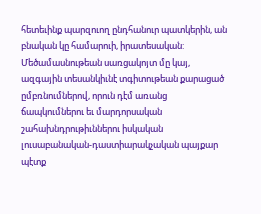հետեւինք պարզուող ընդհանուր պատկերին, ան բնական կը համարուի, իրատեսական: Մեծամասնութեան սառցակոյտ մը կայ, ազգային տեսանկիւնէ տգիտութեան քարացած ըմբռնումներով, որուն դէմ առանց ճապկումներու եւ մարդորսական շահախնդրութիւններու իսկական լուսաբանական-դաստիարակչական պայքար պէտք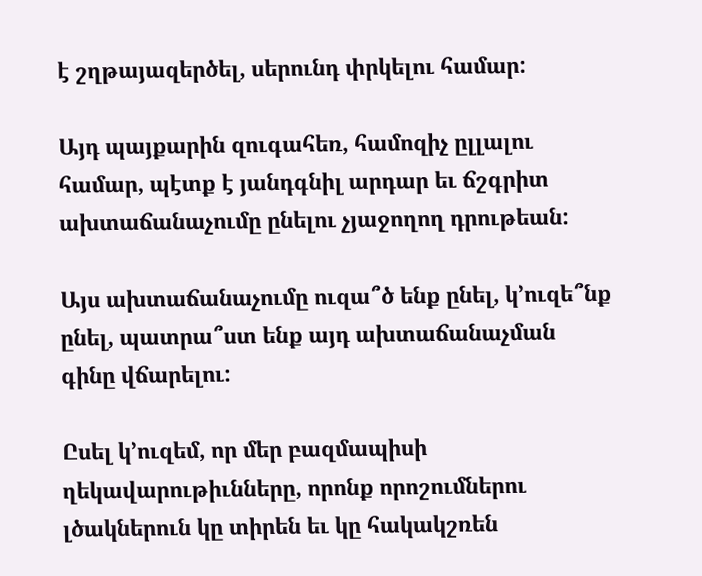է շղթայազերծել, սերունդ փրկելու համար:

Այդ պայքարին զուգահեռ, համոզիչ ըլլալու համար, պէտք է յանդգնիլ արդար եւ ճշգրիտ ախտաճանաչումը ընելու չյաջողող դրութեան:

Այս ախտաճանաչումը ուզա՞ծ ենք ընել, կ’ուզե՞նք ընել, պատրա՞ստ ենք այդ ախտաճանաչման գինը վճարելու:

Ըսել կ’ուզեմ, որ մեր բազմապիսի ղեկավարութիւնները, որոնք որոշումներու լծակներուն կը տիրեն եւ կը հակակշռեն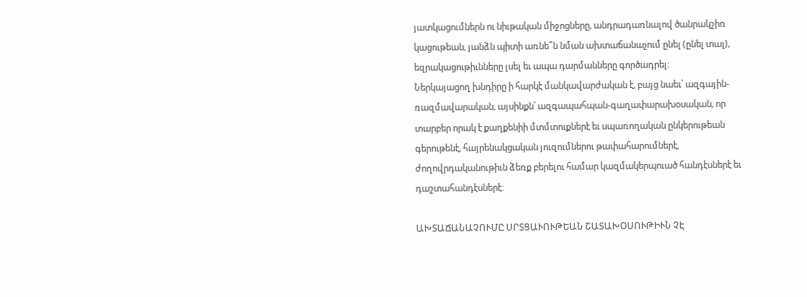յատկացումներն ու նիւթական միջոցները, անդրադառնալով ծանրակշիռ կացութեան, յանձն պիտի առնե՞ն նման ախտաճանաչում ընել (ընել տալ), եզրակացութիւնները լսել եւ ապա դարմանները գործադրել:
Ներկայացող խնդիրը ի հարկէ մանկավարժական է, բայց նաեւ՝ ազգային-ռազմավարական, այսինքն՝ ազգապահպան-գաղափարախօսական, որ տարբեր որակ է քաղքենիի մտմտուքներէ եւ սպառողական ընկերութեան գերութենէ, հայրենակցական յուզումներու թափահարումներէ, ժողովրդականութիւն ձեռք բերելու համար կազմակերպուած հանդէսներէ եւ դաշտահանդէսներէ:

ԱԽՏԱՃԱՆԱՉՈՒՄԸ ՍՐՏՑԱՒՈՒԹԵԱՆ ՇԱՏԱԽՕՍՈՒԹԻՒՆ ՉԷ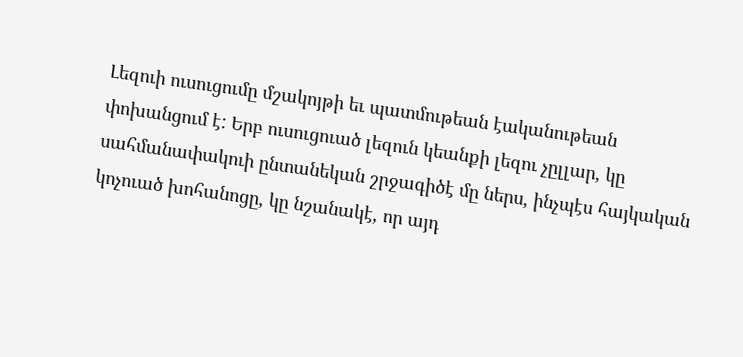Լեզուի ուսուցումը մշակոյթի եւ պատմութեան էականութեան փոխանցում է: Երբ ուսուցուած լեզուն կեանքի լեզու չըլլար, կը սահմանափակուի ընտանեկան շրջագիծէ մը ներս, ինչպէս հայկական կոչուած խոհանոցը, կը նշանակէ, որ այդ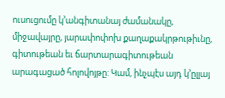ուսուցումը կ’անգիտանայ ժամանակը, միջավայրը, յարափոփոխ քաղաքակրթութիւնը, գիտութեան եւ ճարտարագիտութեան արագացած հոլովոյթը: Կամ, ինչպէս այդ կ’ըլլայ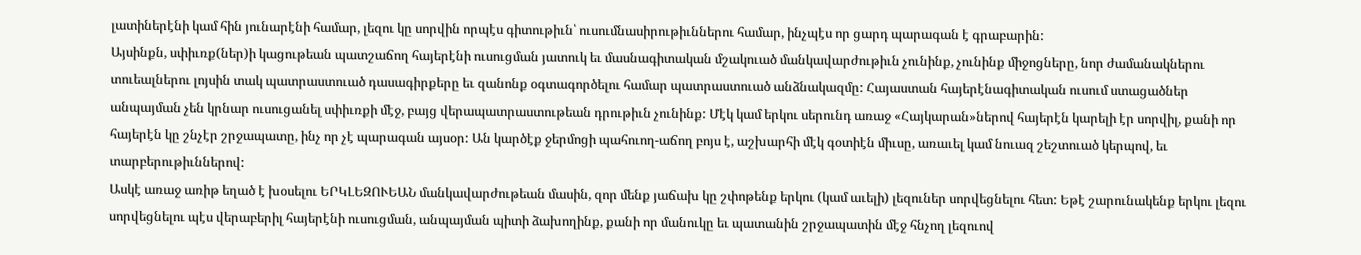լատիներէնի կամ հին յունարէնի համար, լեզու կը սորվին որպէս գիտութիւն՝ ուսումնասիրութիւններու համար, ինչպէս որ ցարդ պարագան է գրաբարին:
Այսինքն, սփիւռք(ներ)ի կացութեան պատշաճող հայերէնի ուսուցման յատուկ եւ մասնագիտական մշակուած մանկավարժութիւն չունինք, չունինք միջոցները, նոր ժամանակներու տուեալներու լոյսին տակ պատրաստուած դասագիրքերը եւ զանոնք օգտագործելու համար պատրաստուած անձնակազմը: Հայաստան հայերէնագիտական ուսում ստացածներ անպայման չեն կրնար ուսուցանել սփիւռքի մէջ, բայց վերապատրաստութեան դրութիւն չունինք: Մէկ կամ երկու սերունդ առաջ «Հայկարան»ներով հայերէն կարելի էր սորվիլ, քանի որ հայերէն կը շնչէր շրջապատը, ինչ որ չէ պարագան այսօր: Ան կարծէք ջերմոցի պահուող-աճող բոյս է, աշխարհի մէկ գօտիէն միւսը, առաւել կամ նուազ շեշտուած կերպով, եւ տարբերութիւններով:
Ասկէ առաջ առիթ եղած է խօսելու ԵՐԿԼԵԶՈՒԵԱՆ մանկավարժութեան մասին, զոր մենք յաճախ կը շփոթենք երկու (կամ աւելի) լեզուներ սորվեցնելու հետ: Եթէ շարունակենք երկու լեզու սորվեցնելու պէս վերաբերիլ հայերէնի ուսուցման, անպայման պիտի ձախողինք, քանի որ մանուկը եւ պատանին շրջապատին մէջ հնչող լեզուով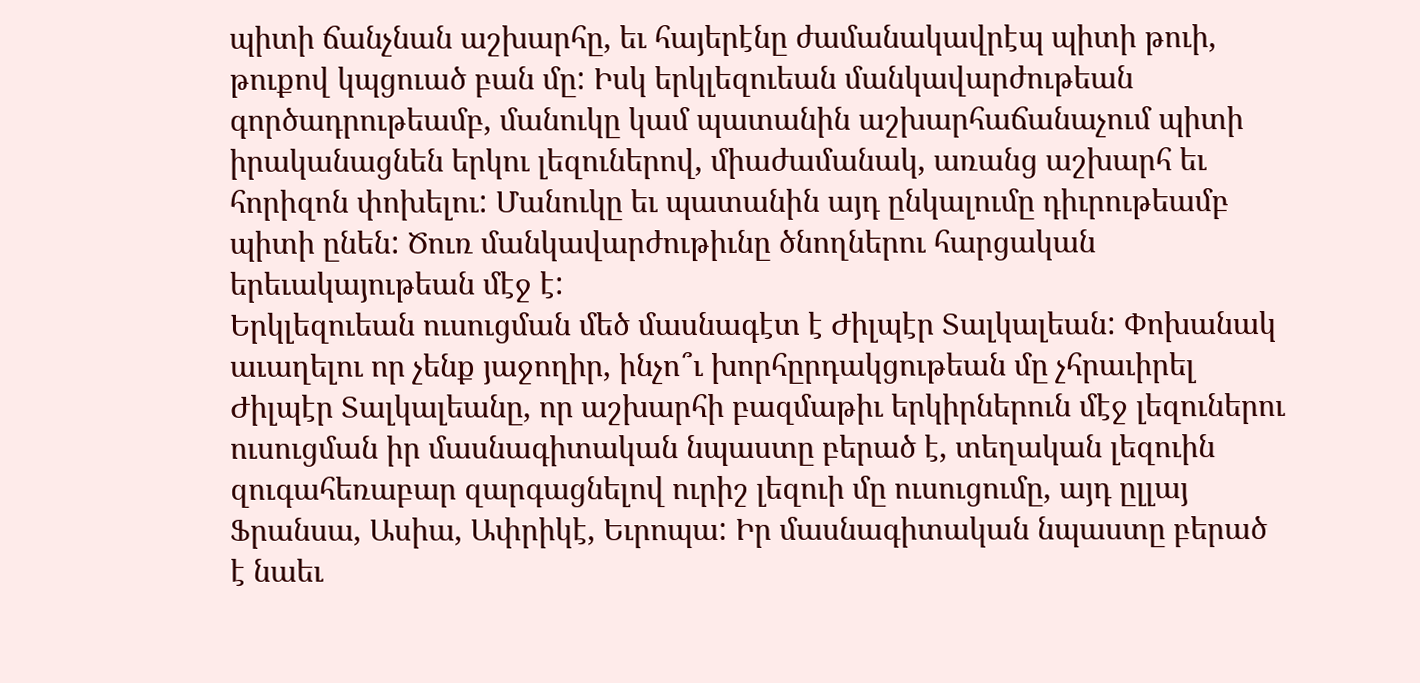պիտի ճանչնան աշխարհը, եւ հայերէնը ժամանակավրէպ պիտի թուի, թուքով կպցուած բան մը: Իսկ երկլեզուեան մանկավարժութեան գործադրութեամբ, մանուկը կամ պատանին աշխարհաճանաչում պիտի իրականացնեն երկու լեզուներով, միաժամանակ, առանց աշխարհ եւ հորիզոն փոխելու: Մանուկը եւ պատանին այդ ընկալումը դիւրութեամբ պիտի ընեն: Ծուռ մանկավարժութիւնը ծնողներու հարցական երեւակայութեան մէջ է:
Երկլեզուեան ուսուցման մեծ մասնագէտ է Ժիլպէր Տալկալեան: Փոխանակ աւաղելու որ չենք յաջողիր, ինչո՞ւ խորհըրդակցութեան մը չհրաւիրել Ժիլպէր Տալկալեանը, որ աշխարհի բազմաթիւ երկիրներուն մէջ լեզուներու ուսուցման իր մասնագիտական նպաստը բերած է, տեղական լեզուին զուգահեռաբար զարգացնելով ուրիշ լեզուի մը ուսուցումը, այդ ըլլայ Ֆրանսա, Ասիա, Ափրիկէ, Եւրոպա: Իր մասնագիտական նպաստը բերած է նաեւ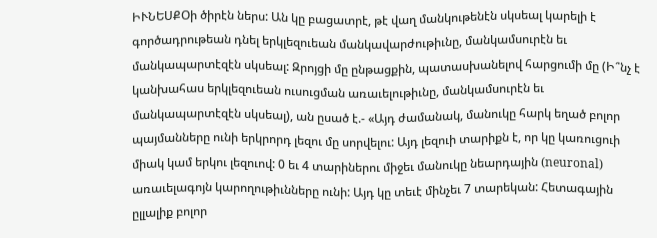ԻՒՆԵՍՔՕի ծիրէն ներս: Ան կը բացատրէ, թէ վաղ մանկութենէն սկսեալ կարելի է գործադրութեան դնել երկլեզուեան մանկավարժութիւնը, մանկամսուրէն եւ մանկապարտէզէն սկսեալ: Զրոյցի մը ընթացքին, պատասխանելով հարցումի մը (Ի՞նչ է կանխահաս երկլեզուեան ուսուցման առաւելութիւնը, մանկամսուրէն եւ մանկապարտէզէն սկսեալ), ան ըսած է.- «Այդ ժամանակ, մանուկը հարկ եղած բոլոր պայմանները ունի երկրորդ լեզու մը սորվելու: Այդ լեզուի տարիքն է, որ կը կառուցուի միակ կամ երկու լեզուով: 0 եւ 4 տարիներու միջեւ մանուկը նեարդային (neuronal) առաւելագոյն կարողութիւնները ունի: Այդ կը տեւէ մինչեւ 7 տարեկան: Հետագային ըլլալիք բոլոր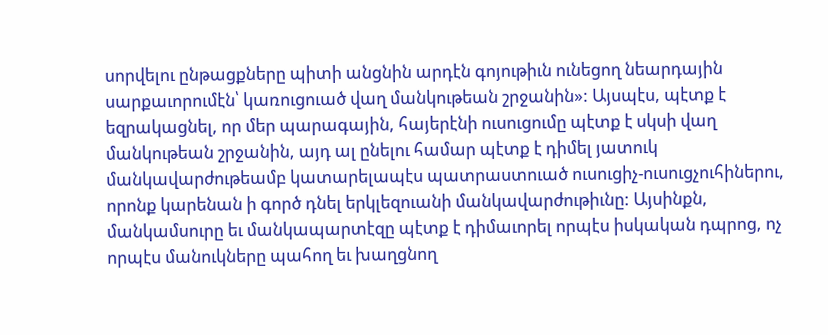սորվելու ընթացքները պիտի անցնին արդէն գոյութիւն ունեցող նեարդային սարքաւորումէն՝ կառուցուած վաղ մանկութեան շրջանին»: Այսպէս, պէտք է եզրակացնել, որ մեր պարագային, հայերէնի ուսուցումը պէտք է սկսի վաղ մանկութեան շրջանին, այդ ալ ընելու համար պէտք է դիմել յատուկ մանկավարժութեամբ կատարելապէս պատրաստուած ուսուցիչ-ուսուցչուհիներու, որոնք կարենան ի գործ դնել երկլեզուանի մանկավարժութիւնը: Այսինքն, մանկամսուրը եւ մանկապարտէզը պէտք է դիմաւորել որպէս իսկական դպրոց, ոչ որպէս մանուկները պահող եւ խաղցնող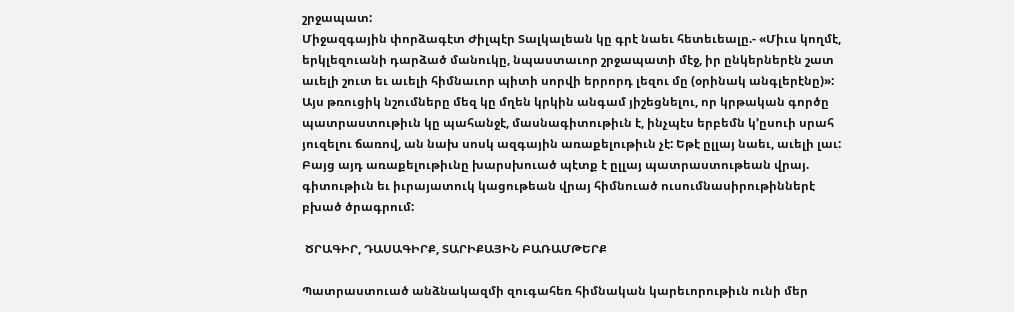շրջապատ:
Միջազգային փորձագէտ Ժիլպէր Տալկալեան կը գրէ նաեւ հետեւեալը.- «Միւս կողմէ, երկլեզուանի դարձած մանուկը, նպաստաւոր շրջապատի մէջ, իր ընկերներէն շատ աւելի շուտ եւ աւելի հիմնաւոր պիտի սորվի երրորդ լեզու մը (օրինակ անգլերէնը)»:
Այս թռուցիկ նշումները մեզ կը մղեն կրկին անգամ յիշեցնելու, որ կրթական գործը պատրաստութիւն կը պահանջէ, մասնագիտութիւն է, ինչպէս երբեմն կ’ըսուի սրահ յուզելու ճառով, ան նախ սոսկ ազգային առաքելութիւն չէ: Եթէ ըլլայ նաեւ, աւելի լաւ: Բայց այդ առաքելութիւնը խարսխուած պէտք է ըլլայ պատրաստութեան վրայ. գիտութիւն եւ իւրայատուկ կացութեան վրայ հիմնուած ուսումնասիրութիններէ բխած ծրագրում:

 ԾՐԱԳԻՐ, ԴԱՍԱԳԻՐՔ, ՏԱՐԻՔԱՅԻՆ ԲԱՌԱՄԹԵՐՔ

Պատրաստուած անձնակազմի զուգահեռ հիմնական կարեւորութիւն ունի մեր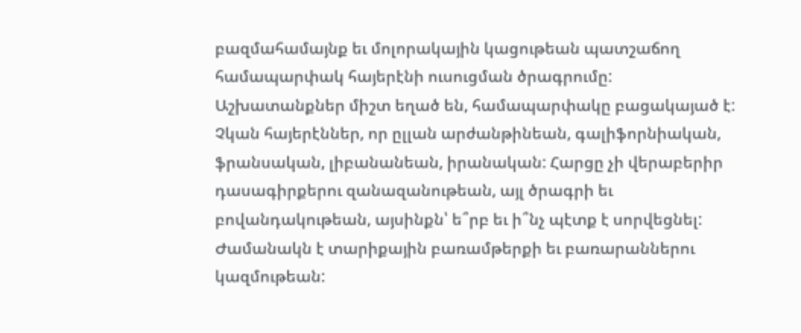բազմահամայնք եւ մոլորակային կացութեան պատշաճող համապարփակ հայերէնի ուսուցման ծրագրումը: Աշխատանքներ միշտ եղած են, համապարփակը բացակայած է: Չկան հայերէններ, որ ըլլան արժանթինեան, գալիֆորնիական, ֆրանսական, լիբանանեան, իրանական: Հարցը չի վերաբերիր դասագիրքերու զանազանութեան, այլ ծրագրի եւ բովանդակութեան, այսինքն՝ ե՞րբ եւ ի՞նչ պէտք է սորվեցնել:
Ժամանակն է տարիքային բառամթերքի եւ բառարաններու կազմութեան: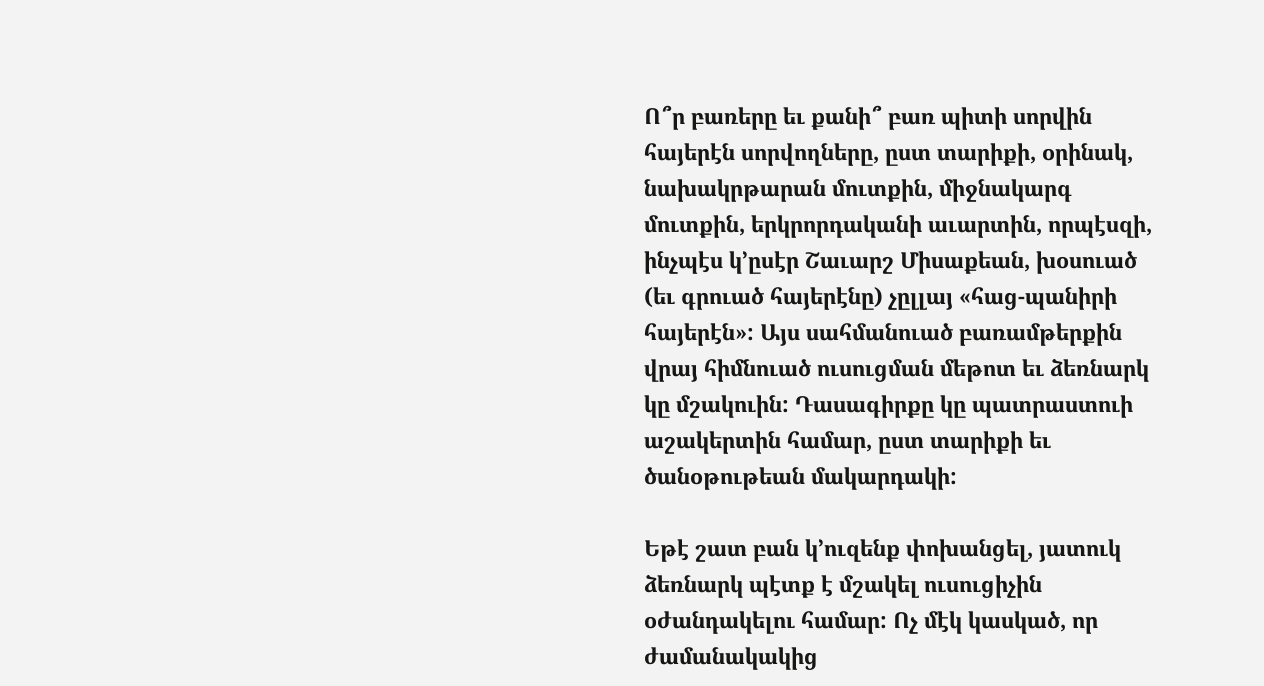Ո՞ր բառերը եւ քանի՞ բառ պիտի սորվին հայերէն սորվողները, ըստ տարիքի, օրինակ, նախակրթարան մուտքին, միջնակարգ մուտքին, երկրորդականի աւարտին, որպէսզի, ինչպէս կ’ըսէր Շաւարշ Միսաքեան, խօսուած (եւ գրուած հայերէնը) չըլլայ «հաց-պանիրի հայերէն»: Այս սահմանուած բառամթերքին վրայ հիմնուած ուսուցման մեթոտ եւ ձեռնարկ կը մշակուին: Դասագիրքը կը պատրաստուի աշակերտին համար, ըստ տարիքի եւ ծանօթութեան մակարդակի:

Եթէ շատ բան կ’ուզենք փոխանցել, յատուկ ձեռնարկ պէտք է մշակել ուսուցիչին օժանդակելու համար: Ոչ մէկ կասկած, որ ժամանակակից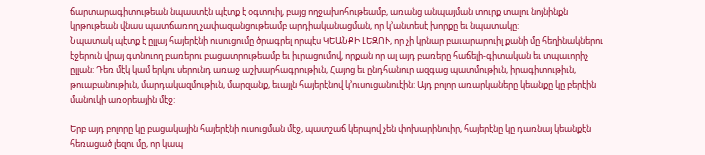ճարտարագիտութեան նպաստէն պէտք է օգտուիլ, բայց ողջախոհութեամբ, առանց անպայման տուրք տալու նոյնինքն կրթութեան վնաս պատճառող չափազանցութեամբ արդիականացման, որ կ’անտեսէ խորքը եւ նպատակը:
Նպատակ պէտք է ըլլայ հայերէնի ուսուցումը ծրագրել որպէս ԿԵԱՆՔԻ ԼԵԶՈՒ, որ չի կրնար բաւարարուիլ քանի մը հեղինակներու էջերուն վրայ գտնուող բառերու բացատրութեամբ եւ իւրացումով, որքան որ ալ այդ բառերը հաճելի-գիտական եւ տպաւորիչ ըլլան: Դեռ մէկ կամ երկու սերունդ առաջ աշխարհագրութիւն, Հայոց եւ ընդհանուր ազգաց պատմութիւն, իրագիտութիւն, թուաբանութիւն, մարդակազմութիւն, մարզանք, եւայլն հայերէնով կ’ուսուցանուէին: Այդ բոլոր առարկաները կեանքը կը բերէին մանուկի առօրեային մէջ:

Երբ այդ բոլորը կը բացակային հայերէնի ուսուցման մէջ, պատշաճ կերպով չեն փոխարինուիր, հայերէնը կը դառնայ կեանքէն հեռացած լեզու մը, որ կապ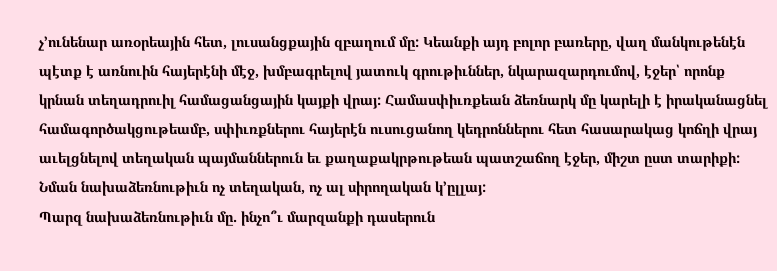չ’ունենար առօրեային հետ, լուսանցքային զբաղում մը: Կեանքի այդ բոլոր բառերը, վաղ մանկութենէն պէտք է առնուին հայերէնի մէջ, խմբագրելով յատուկ գրութիւններ, նկարազարդումով, էջեր՝ որոնք կրնան տեղադրուիլ համացանցային կայքի վրայ: Համասփիւռքեան ձեռնարկ մը կարելի է իրականացնել համագործակցութեամբ, սփիւռքներու հայերէն ուսուցանող կեդրոններու հետ հասարակաց կոճղի վրայ աւելցնելով տեղական պայմաններուն եւ քաղաքակրթութեան պատշաճող էջեր, միշտ ըստ տարիքի: Նման նախաձեռնութիւն ոչ տեղական, ոչ ալ սիրողական կ’ըլլայ:
Պարզ նախաձեռնութիւն մը. ինչո՞ւ մարզանքի դասերուն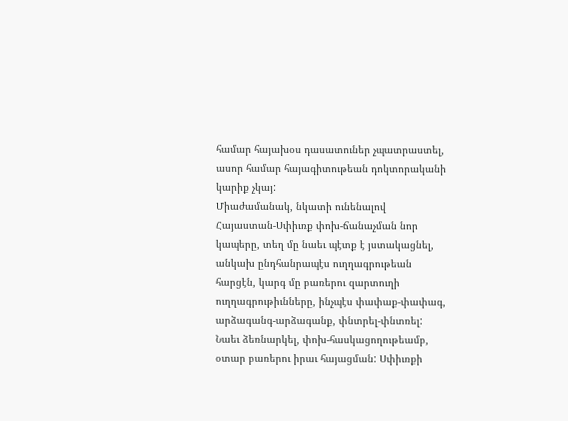համար հայախօս դասատուներ չպատրաստել, ասոր համար հայագիտութեան դոկտորականի կարիք չկայ:
Միաժամանակ, նկատի ունենալով Հայաստան-Սփիւռք փոխ-ճանաչման նոր կապերը, տեղ մը նաեւ պէտք է յստակացնել, անկախ ընդհանրապէս ուղղագրութեան հարցէն, կարգ մը բառերու զարտուղի ուղղագրութիւնները, ինչպէս փափաք-փափագ, արձագանգ-արձագանք, փնտրել-փնտռել: Նաեւ ձեռնարկել, փոխ-հասկացողութեամբ, օտար բառերու իրաւ հայացման: Սփիւռքի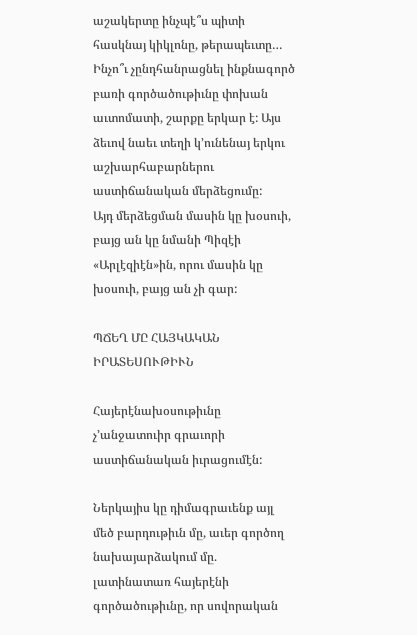աշակերտը ինչպէ՞ս պիտի հասկնայ կիկլոնը, թերապեւտը… Ինչո՞ւ չընդհանրացնել ինքնագործ բառի գործածութիւնը փոխան աւտոմատի, շարքը երկար է: Այս ձեւով նաեւ տեղի կ’ունենայ երկու աշխարհաբարներու աստիճանական մերձեցումը:
Այդ մերձեցման մասին կը խօսուի, բայց ան կը նմանի Պիզէի «Արլէզիէն»ին, որու մասին կը խօսուի, բայց ան չի գար:

ՊՃԵՂ ՄԸ ՀԱՅԿԱԿԱՆ ԻՐԱՏԵՍՈՒԹԻՒՆ

Հայերէնախօսութիւնը չ’անջատուիր գրաւորի աստիճանական իւրացումէն:

Ներկայիս կը դիմագրաւենք այլ մեծ բարդութիւն մը, աւեր գործող նախայարձակում մը. լատինատառ հայերէնի գործածութիւնը, որ սովորական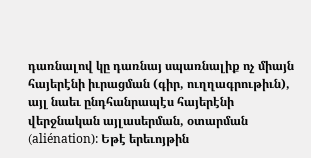դառնալով կը դառնայ սպառնալիք ոչ միայն հայերէնի իւրացման (գիր, ուղղագրութիւն), այլ նաեւ ընդհանրապէս հայերէնի վերջնական այլասերման, օտարման (aliénation): Եթէ երեւոյթին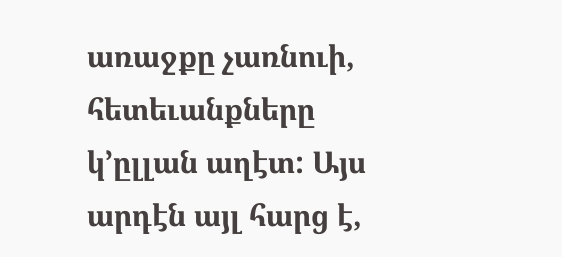առաջքը չառնուի, հետեւանքները կ’ըլլան աղէտ: Այս արդէն այլ հարց է,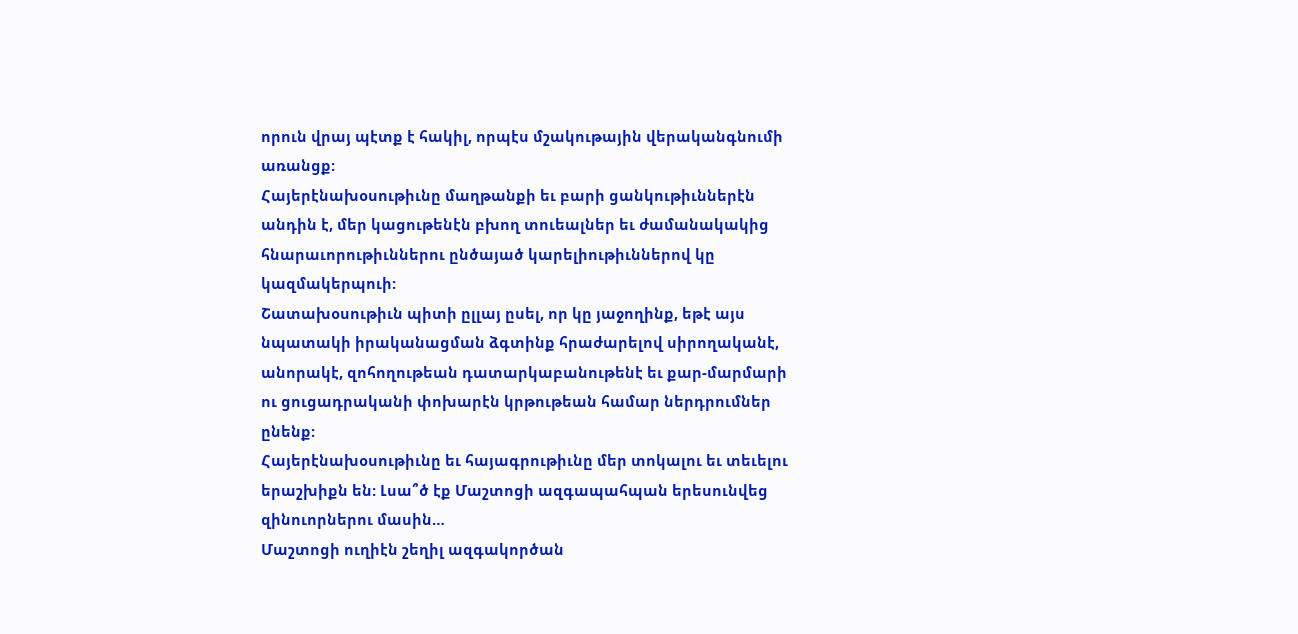որուն վրայ պէտք է հակիլ, որպէս մշակութային վերականգնումի առանցք:
Հայերէնախօսութիւնը մաղթանքի եւ բարի ցանկութիւններէն անդին է, մեր կացութենէն բխող տուեալներ եւ ժամանակակից հնարաւորութիւններու ընծայած կարելիութիւններով կը կազմակերպուի:
Շատախօսութիւն պիտի ըլլայ ըսել, որ կը յաջողինք, եթէ այս նպատակի իրականացման ձգտինք հրաժարելով սիրողականէ, անորակէ, զոհողութեան դատարկաբանութենէ եւ քար-մարմարի ու ցուցադրականի փոխարէն կրթութեան համար ներդրումներ ընենք:
Հայերէնախօսութիւնը եւ հայագրութիւնը մեր տոկալու եւ տեւելու երաշխիքն են: Լսա՞ծ էք Մաշտոցի ազգապահպան երեսունվեց զինուորներու մասին…
Մաշտոցի ուղիէն շեղիլ ազգակործան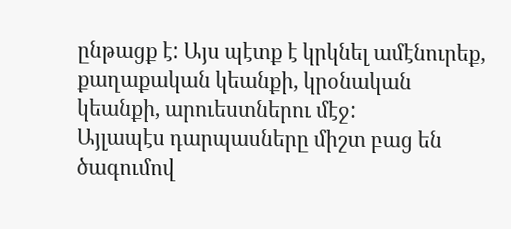ընթացք է: Այս պէտք է կրկնել ամէնուրեք, քաղաքական կեանքի, կրօնական կեանքի, արուեստներու մէջ:
Այլապէս դարպասները միշտ բաց են ծագումով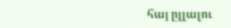հայ ըլլալու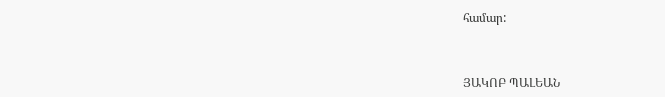համար:



ՅԱԿՈԲ ՊԱԼԵԱՆ